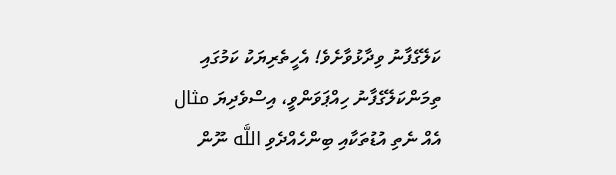ކަލޭގެފާނު ވިދާޅުވާށެވެ! އެހީތެރިޔަކު ކަމުގައި ތިމަންކަލޭގެފާނު ހިއްޕަވަންވީ، އިސްވެދިޔަ مثال އެއް ނެތި އުޑުތަކާއި ބިންހެއްދެވި اللَّه ނޫން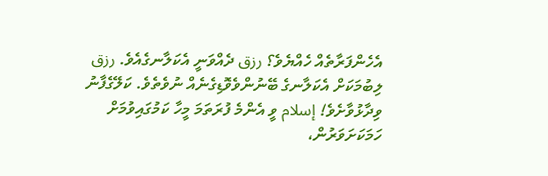އެހެންފަރާތެއް ހެއްޔެވެ؟ رزق ދެއްވަނީ އެކަލާނގެއެވެ. رزق ލިބުމަކަށް އެކަލާނގެ ބޭނުންވެވޮޑިގެނެއް ނުވެތެވެ. ކަލޭގެފާނު ވިދާޅުވާށެވެ! إسلام ވީ އެންމެ ފުރަތަމަ މީހާ ކަމުގައިވުމަށް ހަމަކަށަވަރުން،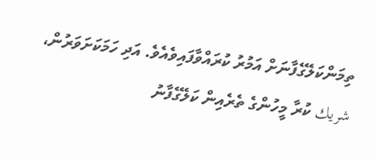ތިމަންކަލޭގެފާނަށް އަމުރު ކުރައްވާފައިވެއެވެ. އަދި ހަމަކަށަވަރުން، شريك ކުރާ މީހުންގެ ތެރެއިން ކަލޭގެފާނު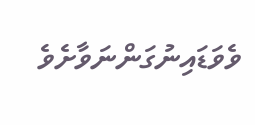ވެވަޑައިނުގަންނަވާށެވެ